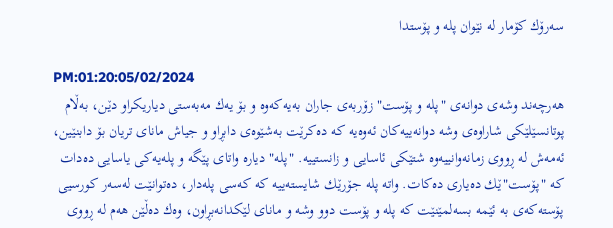سه‌رۆك كۆمار له‌ نێوان پله‌ و پۆستدا

PM:01:20:05/02/2024
هه‌رچه‌ند وشه‌ی دوانه‌ی "پله‌ و پۆست" زۆربه‌ی جاران به‌یه‌كه‌وه‌ و بۆ یه‌ك مه‌به‌ستی دیاریكراو دێن، به‌ڵام پوتانسێلێكی شاراوه‌ی وشه‌ دوانه‌ییه‌كان ئه‌وه‌یه‌ كه‌ ده‌كرێت به‌شێوه‌ی دابڕاو و جیاش مانای تریان بۆ دابنێین، ئه‌مه‌ش له‌ ڕووی زمانه‌وانییه‌وه‌ شتێكی ئاسایی و زانستییه‌. "پله‌" دیاره‌ واتای پێگه‌ و پله‌یه‌كی یاسایی ده‌دات كه‌ "پۆست"ێك ده‌یاری ده‌كات. واته‌ پله‌ جۆرێك شایسته‌ییه‌ كه‌ كه‌سی پله‌دار، ده‌توانێت له‌سه‌ر كورسیی پۆسته‌كه‌ی به‌ ئێمه‌ بسه‌لمێنێت كه‌ پله‌ و پۆست دوو وشه‌ و مانای لێكدانه‌بڕاون، وه‌ك ده‌ڵێن هه‌م له‌ ڕووی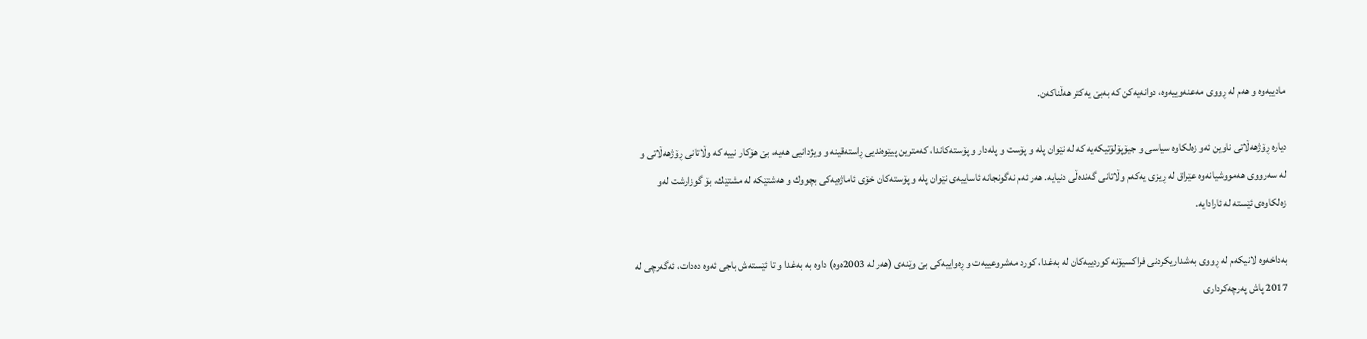مادییه‌وه‌ و هه‌م له‌ ڕووی مه‌عنه‌وییه‌وه‌، دوانه‌یه‌كن كه‌ به‌بێ یه‌كتر هه‌ڵناكه‌ن.

دیاره‌ ڕۆژهه‌ڵاتی ناوین ئه‌و زه‌لكاوه‌ سیاسی و جیۆپۆلۆتیكه‌یه‌ كه‌ له‌ نێوان پله‌ و پۆست و پله‌دار و پۆسته‌كاندا، كه‌مترین پیێوه‌ندیی ڕاسته‌قینه‌ و ویژدانیی هه‌یه‌، بێ هۆكار نییه‌ كه‌ وڵاتانی ڕۆژهه‌ڵاتی و له‌ سه‌رووی هه‌مووشیانه‌وه‌ عێراق له‌ ڕیزی یه‌كه‌م وڵاتانی گه‌نده‌ڵی دنیایه‌. هه‌ر ئه‌م نه‌گونجانه‌ ئاساییه‌ی نێوان پله‌ و پۆسته‌كان خۆی ئاماژه‌یه‌كی بچووك و هه‌شتێكه‌ له‌ مشتێك، بۆ گوزارشت له‌و زه‌لكاوه‌ی ئێسته‌ له‌ ئارادایه‌.

به‌داخه‌وه‌ لانیكه‌م له‌ ڕووی به‌شداریكردنی فراكسیۆنه‌ كوردییه‌كان له‌ به‌غدا، كورد مه‌شروعییه‌ت و ڕه‌واییه‌كی بێ وێنه‌ی (هه‌ر له‌ 2003ه‌وه) داوه‌ به‌ به‌غدا و تا ئێسته‌ش باجی ئه‌وه‌ ده‌دات، ئه‌گه‌رچی له‌ 2017 پاش په‌رچه‌كرداری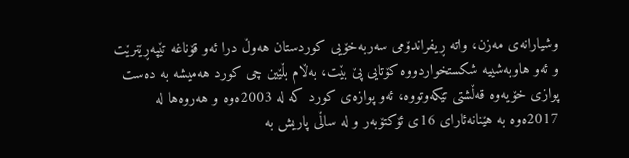وشیارانه‌ی مه‌زن، واته‌ ڕیفراندۆمی سه‌ربه‌خۆیی كوردستان هه‌وڵ درا ئه‌و قۆناغه‌ تێپه‌ڕێنرێت و ئه‌و هاوبه‌شییه‌ شكستخواردووه‌ كۆتایی پێ بێت، به‌ڵام بڵێین چی كورد هه‌میشه‌ به‌ ده‌ست پوازی خۆیه‌وه‌ قه‌ڵشتی تێكه‌وتووه‌، ئه‌و پوازه‌ی كورد كه‌ له‌ 2003ه‌وه‌ و هه‌روه‌ها له‌ 2017ه‌وه‌ به‌ هێنانه‌ئارای 16ی ئۆكتۆبه‌ر و له‌ ساڵی پاریش به‌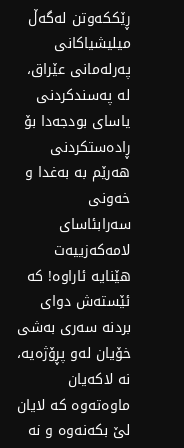ڕێككه‌وتن له‌گه‌ڵ میلیشیاكانی په‌رله‌مانی عێراق، له‌ په‌سندكردنی یاسای بودجه‌دا بۆ ڕاده‌ستكردنی هه‌رێم به‌ به‌غدا و خه‌ونی سه‌رابئاسای لامه‌كه‌زییه‌ت هێنایه‌ ئاراوه‌! كه‌ ئێسته‌ش دوای بردنه‌ سه‌ری به‌شی خۆیان له‌و پڕۆژه‌یه‌، نه‌ لاكه‌یان ماوه‌ته‌وه‌ كه‌ لایان لێ بكه‌نه‌وه‌ و نه‌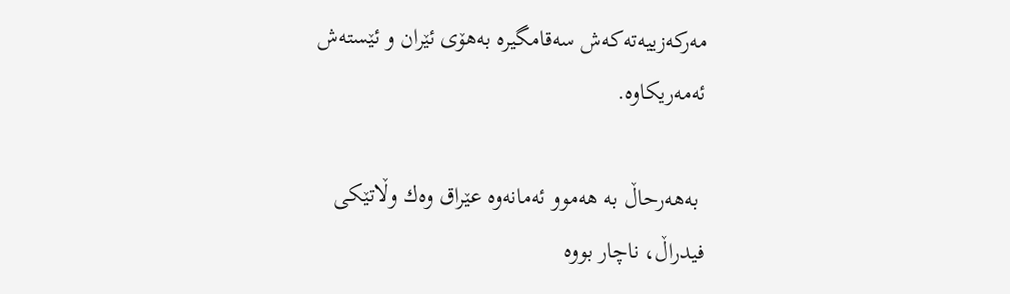مه‌ركه‌زییه‌ته‌كه‌ش سه‌قامگیره‌ به‌هۆی ئێران و ئێسته‌ش ئه‌مه‌ریكاوه.

 به‌هه‌رحاڵ به‌ هه‌موو ئه‌مانه‌وه‌ عێراق وه‌ك وڵاتێكی فیدراڵ، ناچار بووه‌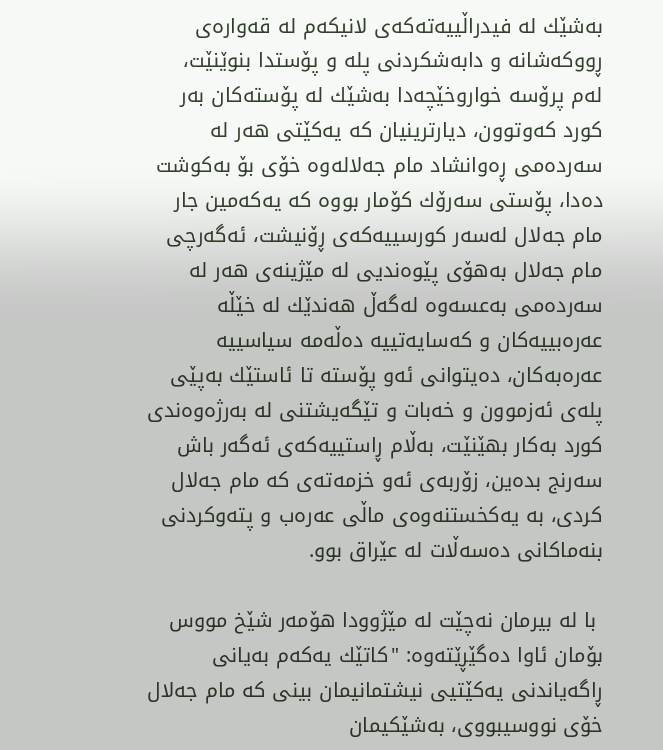به‌شێك له‌ فیدراڵییه‌ته‌كه‌ی لانیكه‌م له‌ قه‌واره‌ی ڕووكه‌شانه‌ و دابه‌شكردنی پله‌ و پۆستدا بنوێنێت، له‌م پرۆسه‌ خواروخێچه‌دا به‌شێك له‌ پۆسته‌كان به‌ر كورد كه‌وتوون، دیارترینیان كه‌ یه‌كێتی هه‌ر له‌ سه‌رده‌می ڕه‌وانشاد مام جه‌لاله‌وه‌ خۆی بۆ به‌كوشت ده‌دا، پۆستی سه‌رۆك كۆمار بووه‌ كه‌ یه‌كه‌مین جار مام جه‌لال له‌سه‌ر كورسییه‌كه‌ی ڕۆنیشت، ئه‌گه‌رچی مام جه‌لال به‌هۆی پێوه‌ندیی له‌ مێژینه‌ی هه‌ر له‌ سه‌رده‌می به‌عسه‌وه‌ له‌گه‌ڵ هه‌ندێك له‌ خێڵه‌ عه‌ره‌بییه‌كان و كه‌سایه‌تییه‌ ده‌ڵه‌مه‌ سیاسییه‌ عه‌ره‌به‌كان، ده‌یتوانی ئه‌و پۆسته‌ تا ئاستێك به‌پێی پله‌ی ئه‌زموون و خه‌بات و تێگه‌یشتنی له‌ به‌رژه‌وه‌ندی كورد به‌كار بهێنێت، به‌ڵام ڕاستییه‌كه‌ی ئه‌گه‌ر باش سه‌رنج بده‌ین، زۆربه‌ی ئه‌و خزمه‌ته‌ی كه‌ مام جه‌لال كردی، به‌ یه‌كخستنه‌وه‌ی ماڵی عه‌ره‌ب و پته‌وكردنی بنه‌ماكانی ده‌سه‌ڵات له‌ عێراق بوو.

 با له‌ بیرمان نه‌چێت له‌ مێژوودا هۆمه‌ر شێخ مووس بۆمان ئاوا ده‌گێڕێته‌وه‌: "كاتێك یه‌كه‌م به‌یانی ڕاگه‌یاندنی یه‌كێتیی نیشتمانیمان بینی كه‌ مام جه‌لال خۆی نووسیبووی، به‌شێكیمان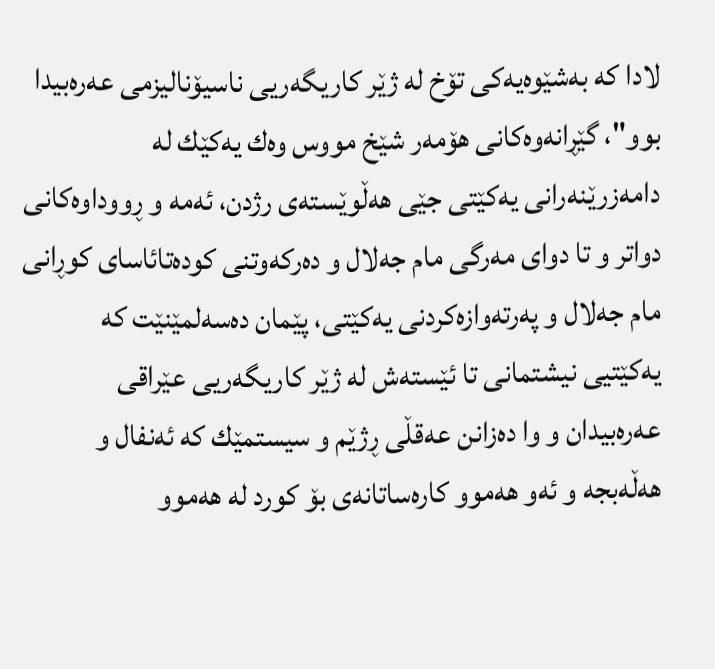لادا كه‌ به‌شێوه‌یه‌كی تۆخ له‌ ژێر كاریگه‌ریی ناسیۆنالیزمی عه‌ره‌بیدا بوو"، گێڕانه‌وه‌كانی هۆمه‌ر شێخ مووس وه‌ك یه‌كێك له‌ دامه‌زرێنه‌رانی یه‌كێتی جێی هه‌ڵوێسته‌ی رژدن، ئه‌مه‌ و ڕووداوه‌كانی دواتر و تا دوای مه‌رگی مام جه‌لال و ده‌ركه‌وتنی كوده‌تائاسای كوڕانی مام جه‌لال و په‌رته‌وازه‌كردنی یه‌كێتی، پێمان ده‌سه‌لمێنێت كه‌ یه‌كێتیی نیشتمانی تا ئێسته‌ش له‌ ژێر كاریگه‌ریی عێراقی عه‌ره‌بیدان و وا ده‌زانن عه‌قڵی ڕژێم و سیستمێك كه‌ ئه‌نفال و هه‌ڵه‌بجه‌ و ئه‌و هه‌موو كاره‌ساتانه‌ی بۆ كورد له‌ هه‌موو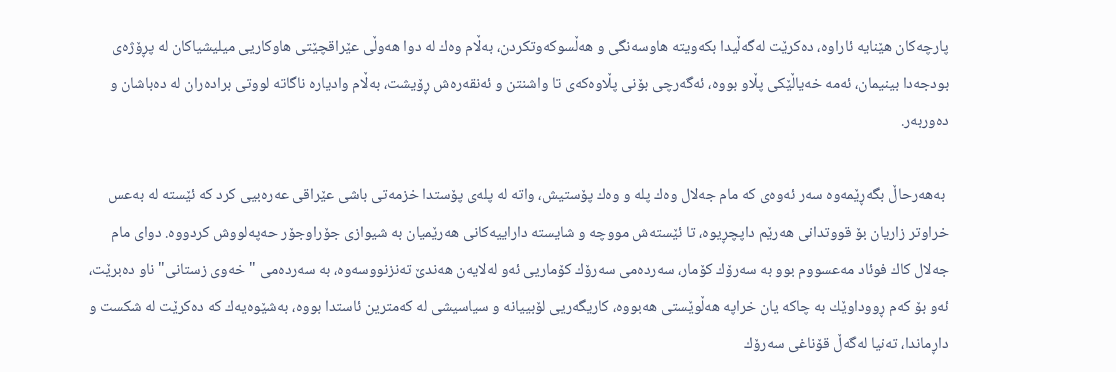پارچه‌كان هێنایه‌ ئاراوه‌، ده‌كرێت له‌گه‌ڵیدا بكه‌ویته‌ هاوسه‌نگی و هه‌ڵسوكه‌وتكردن، به‌ڵام وه‌ك له‌ دوا هه‌وڵی عێراقچێتی هاوكاریی میلیشیاكان له‌ پڕۆژه‌ی بودجه‌دا بینیمان، ئه‌مه‌ خه‌یاڵێكی پڵاو بووه‌، ئه‌گه‌رچی بۆنی پڵاوه‌كه‌ی تا واشنتن و ئه‌نقه‌ره‌ش ڕۆیشت،‌ به‌ڵام وادیاره‌ ناگاته‌ لووتی براده‌ران له‌ ده‌باشان و ده‌وربه‌ر.

 به‌هه‌رحاڵ بگه‌ڕێمه‌وه‌ سه‌ر ئه‌وه‌ی كه‌ مام جه‌لال وه‌ك پله‌ و وه‌ك پۆستیش، واته‌ له‌ پله‌ی پۆستدا خزمه‌تی باشی عێراقی عه‌ره‌بیی كرد كه‌ ئێسته‌ له‌ به‌عس خراوتر زاریان بۆ قووتدانی هه‌رێم داپچڕیوه‌، تا ئێسته‌ش مووچه‌ و شایسته‌ داراییه‌كانی هه‌رێمیان به‌ شیوازی جۆراوجۆر حه‌په‌لووش كردووه‌. دوای مام جه‌لال كاك فوئاد مه‌عسووم بوو به‌ سه‌رۆك كۆمار، سه‌رده‌می سه‌رۆك كۆماریی ئه‌و له‌لایه‌ن هه‌ندێ ته‌نزنووسه‌وه‌، به‌ سه‌رده‌می "خه‌وی زستانی" ناو ده‌برێت، ئه‌و بۆ كه‌م ڕووداوێك به‌ چاكه‌ یان خراپه‌ هه‌ڵوێستی هه‌بووه‌، كاریگه‌ریی لۆبییانه‌ و سیاسیشی له‌ كه‌مترین ئاستدا بووه‌، به‌شێوه‌یه‌ك كه‌ ده‌كرێت له‌ شكست و داڕماندا، ته‌نیا له‌گه‌ڵ قۆناغی سه‌رۆك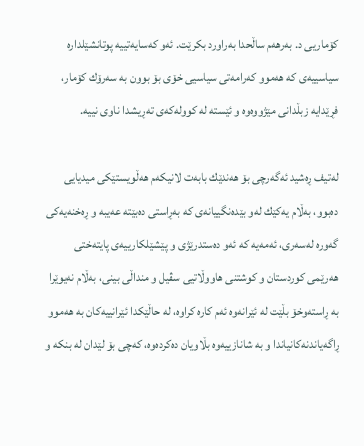كۆماریی د. به‌رهه‌م ساڵحدا به‌راورد بكرێت. ئه‌و كه‌سایه‌تییه‌ پوتانشێلداره‌ سیاسییه‌ی كه‌ هه‌موو كه‌رامه‌تی سیاسیی خۆی بۆ بوون به‌ سه‌رۆك كۆمار، فڕێدایه‌ زبڵدانی مێژووه‌وه‌ و ئێسته‌ له‌ كووله‌كه‌ی ته‌ڕیشدا ناوی نییه‌.

له‌تیف ڕه‌شید ئه‌گه‌رچی بۆ هه‌ندێك بابه‌ت لانیكه‌م هه‌ڵویستێكی میدیایی ده‌بوو، به‌ڵام یه‌كێك له‌و بێده‌نگییانه‌ی كه‌ به‌ڕاستی ده‌بێته‌ عه‌یبه‌ و ڕه‌خنه‌یه‌كی گه‌وره‌ له‌سه‌ری، ئه‌مه‌یه‌ كه‌ ئه‌و ده‌ستدرێژی و پێشێلكارییه‌ی پایته‌ختی هه‌رێمی كوردستان و كوشتنی هاووڵاتیی سڤیل و منداڵی بینی، به‌ڵام نه‌یوێرا به‌ ڕاسته‌وخۆ بڵێت له‌ ئێرانه‌وه‌ ئه‌م كاره‌ كراوه‌، له‌ حاڵێكدا ئێرانییه‌كان به‌ هه‌موو ڕاگه‌یاندنه‌كانیاندا و به‌ شانازییه‌وه‌ بڵاویان ده‌كرده‌وه‌، كه‌چی بۆ لێدان له‌ بنكه‌ و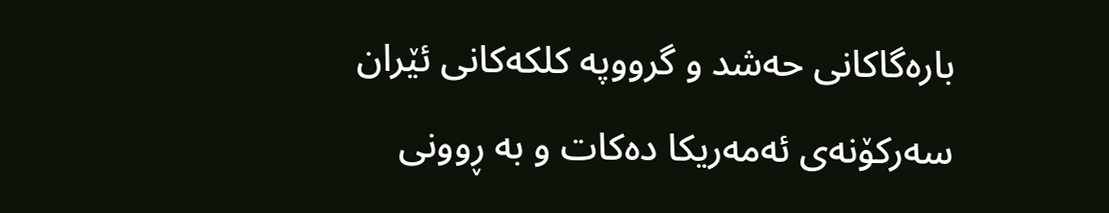باره‌گاكانی حه‌شد و گرووپه‌ كلكه‌كانی ئێران سه‌ركۆنه‌ی ئه‌مه‌ریكا ده‌كات و به‌ ڕوونی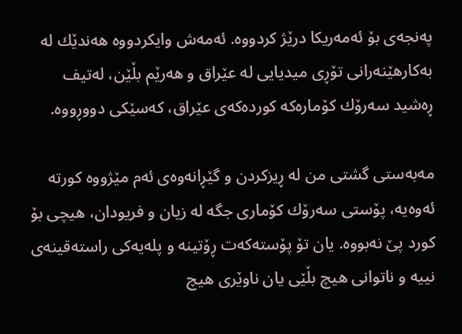په‌نجه‌ی بۆ ئه‌مه‌ریكا درێژ كردووه‌. ئه‌مه‌ش وایكردووه‌ هه‌ندێك له‌ به‌كارهێنه‌رانی تۆڕی میدیایی له‌ عێراق و هه‌رێم بڵێن، له‌تیف ڕه‌شید سه‌رۆك كۆماره‌كه‌ كورده‌كه‌ی عێراق، كه‌سێكی دووڕووه‌.

مه‌به‌ستی گشتی من له‌ ڕیزكردن و گێڕانه‌وه‌ی ئه‌م مێژووه‌ كورته‌ ئه‌وه‌یه‌، پۆستی سه‌رۆك كۆماری جگه‌ له‌ زیان و فریودان، هیچی بۆ كورد پێ نه‌بووه‌. یان تۆ پۆسته‌كه‌ت ڕۆتینه‌ و پله‌یه‌كی راسته‌قینه‌ی نییه‌ و ناتوانی هیچ بڵێی یان ناوێری هیچ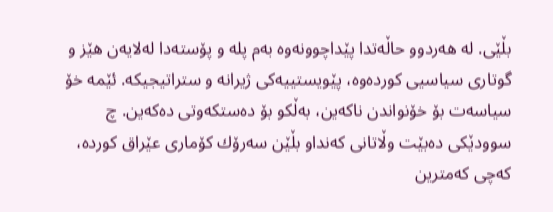بڵێی. له‌ هه‌ردوو حاڵه‌تدا پێداچوونه‌وه‌ به‌م پله‌ و پۆسته‌دا له‌لایه‌ن هێز و گوتاری سیاسیی كورده‌وه‌، پێویستییه‌كی ژیرانه‌ و ستراتیجیكه‌. ئێمه‌ خۆ سیاسه‌ت بۆ خۆنواندن ناكه‌ین، به‌ڵكو بۆ ده‌ستكه‌وتی ده‌كه‌ین. چ سوودێكی ده‌بێت وڵاتانی كه‌نداو بڵێن سه‌رۆك كۆماری عێراق كورده‌، كه‌چی كه‌مترین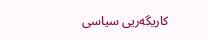كاریگه‌ریی سیاسی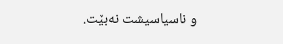و ناسیاسیشت نه‌بێت.